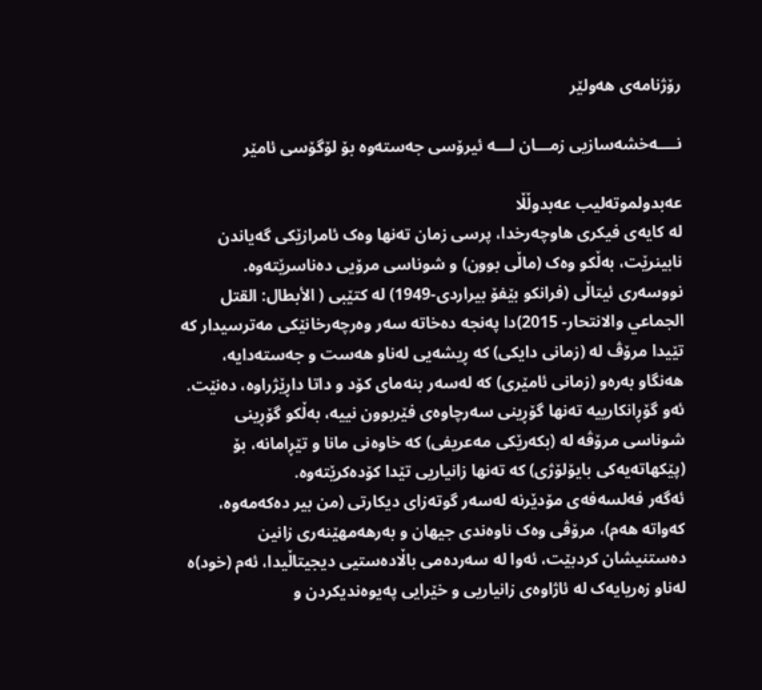رۆژنامەی ھەولێر

نــــەخشەسازیی زمـــان لـــە ئیرۆسی جەستەوە بۆ لۆگۆسی ئامێر

عەبدولموتەلیب عەبدوڵڵا
لە کایەی فیکری هاوچەرخدا، پرسی زمان تەنها وەک ئامرازێکی گەیاندن نابینرێت، بەڵکو وەک (ماڵی بوون) و شوناسی مرۆیی دەناسرێتەوە. نووسەری ئیتاڵی (فرانکو بێفۆ بیراردی-1949) لە کتێبی ( الأبطال: القتل الجماعي والانتحار- 2015)دا پەنجە دەخاتە سەر وەرچەرخانێکی مەترسیدار کە تێیدا مرۆڤ لە (زمانی دایكی) کە ڕیشەیی لەناو هەست و جەستەدایە، هەنگاو بەرەو (زمانی ئامێری) کە لەسەر بنەمای کۆد و داتا داڕێژراوە، دەنێت. ئەو گۆڕانکارییە تەنها گۆڕینی سەرچاوەی فێربوون نییە، بەڵکو گۆڕینی شوناسی مرۆڤە لە (بکەرێکی مەعریفی) کە خاوەنی مانا و تێڕامانە، بۆ (پێكهاتەیەكی بایۆلۆژی) کە تەنها زانیاریی تێدا کۆدەکرێتەوە.
ئەگەر فەلسەفەی مۆدێرنە لەسەر گوتەزای دیكارتی (من بیر دەکەمەوە، کەواتە هەم)، مرۆڤی وەک ناوەندی جیهان و بەرهەمهێنەری زانین دەستنیشان کردبێت، ئەوا لە سەردەمی باڵادەستیی دیجیتاڵیدا، ئەم (خود)ە لەناو زەریایەک لە ئاژاوەی زانیاریی و خێرایی پەیوەندیکردن و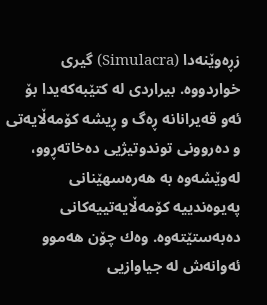زڕەوێنەدا (Simulacra) گیری خواردووە. بیراردی لە كتێبەكەیدا بۆ ئەو قەیرانانە ڕەگ و ڕیشە کۆمەڵایەتی و دەروونی توندوتیژیی دەخاتەڕوو، لەوێشەوە بە هەرەسهێنانی پەیوەندییە کۆمەڵایەتییەکانی دەبەستێتەوە. وەك چۆن هەموو ئەوانەش لە جیاوازیی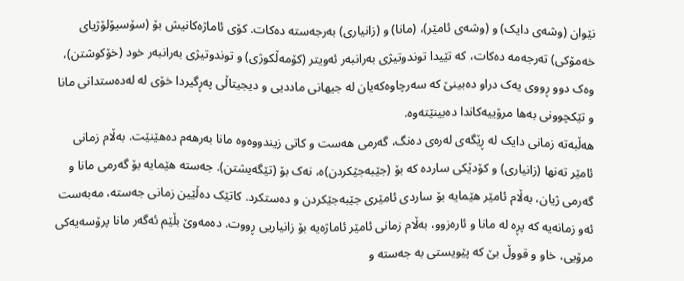نێوان (وشەی دایک) و (وشەی ئامێر)، (مانا) و (زانیاری) بەرجەستە دەكات. كۆی ئاماژەكانیش بۆ (سۆسیۆلۆژیای خەمۆکی) تەرجەمە دەكات، کە تێیدا توندوتیژی بەرانبەر ئەویتر (کۆمەڵکوژی) و توندوتیژی بەرانبەر خود (خۆکوشتن)، وەک دوو ڕووی یەک دراو دەبینێ کە سەرچاوەکەیان لە جیهانی ماددیی و دیجیتاڵی پەڕگیردا خۆی لە لەدەستدانی مانا و تێکچوونی بەها مرۆییەکاندا دەبینێتەوە.
هەڵبەتە زمانی دایک لە ڕێگەی لەرەی دەنگ، گەرمی هەست و کاتی زیندووەوە مانا بەرهەم دەهێنێت. بەڵام زمانی ئامێر تەنها (زانیاری) و کۆدێکی ساردە کە بۆ (جێبەجێکردن)ە، نەک بۆ (تێگەیشتن). جەستە هێمایە بۆ گەرمی مانا و گەرمی ژیان، بەڵام ئامێر هێمایە بۆ ساردی ئامێری جێبەجێکردن و دەستکرد. کاتێک دەڵێین زمانی جەستە، مەبەست ئەو زمانەیە کە پڕە لە مانا و ئارەزوو، بەڵام زمانی ئامێر ئاماژەیە بۆ زانیاریی ڕووت. دەمەوێ بڵێم ئەگەر مانا پرۆسەیەکی مرۆیی، خاو و قووڵ بێ کە پێویستی بە جەستە و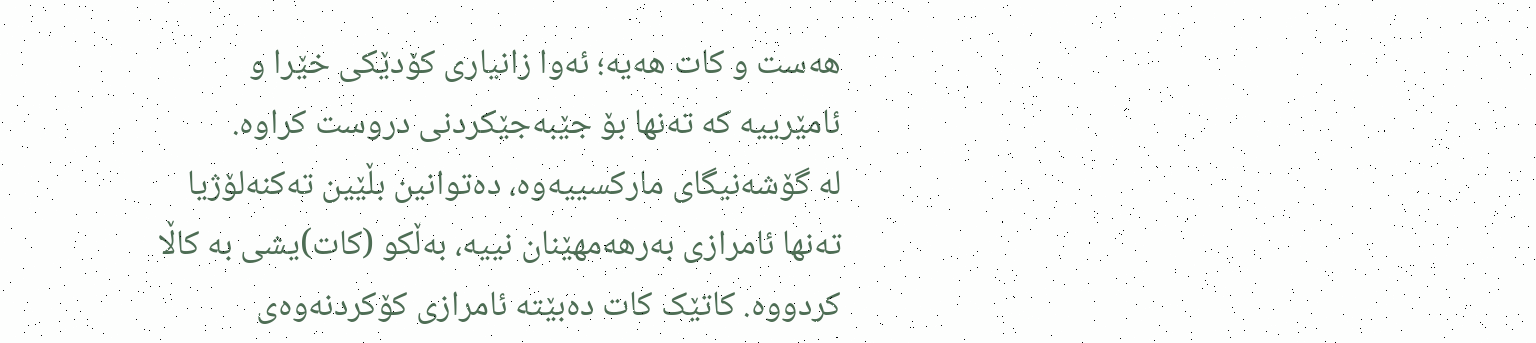هەست و کات هەیە؛ ئەوا زانیاری کۆدێکی خێرا و ئامێرییە کە تەنها بۆ جێبەجێکردنی دروست کراوە.
لە گۆشەنیگای مارکسییەوە، دەتوانین بڵێین تەکنەلۆژیا تەنها ئامرازی بەرهەمهێنان نییە، بەڵكو (کات)یشی بە کاڵا کردووە. کاتێک کات دەبێتە ئامرازی کۆکردنەوەی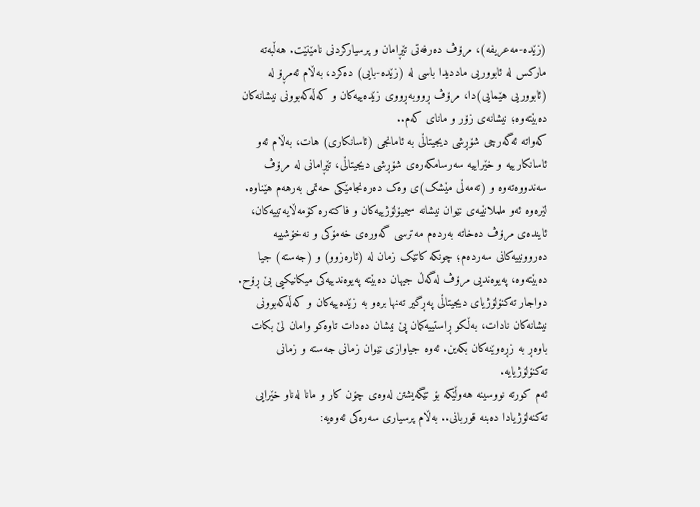(زێدە-مەعریفە)، مرۆڤ دەرفەتی تێڕامان و پرسیارکردنی نامێنێت. هەڵبەتە مارکس لە ئابووریی ماددیدا باسی لە (زێدە-بایی) دەکرد، بەڵام ئەمڕۆ لە (ئابووریی هێمایی)دا، مرۆڤ ڕووبەڕووی زێدەییەكان و کەڵەکەبوونی نیشانەکان دەبێتەوە؛ نیشانەی زۆر و مانای کەم..
كەواتە ئەگەرچی شۆڕشی دیجیتاڵی بە ئامانجی (ئاسانکاری) هات، بەڵام ئەو ئاسانکارییە و خێراییە سەرسامکەرەی شۆڕشی دیجیتاڵی، تێڕامانی لە مرۆڤ سەندووەتەوە و (تەمەڵی مێشک)ی وەک دەرەنجامێکی حەتمی بەرهەم هێناوە.
لێرەوە ئەو ململانێیەی نێوان نیشانە سیمیۆلۆژییەکان و فاکتەرە کۆمەڵایەتییەکان، ئایندەی مرۆڤ دەخاتە بەردەم مەترسی گەورەی خەمۆکی و نەخۆشییە دەروونییەکانی سەردەم؛ چونكە کاتێک زمان لە (ئارەزوو) و (جەستە) جیا دەبێتەوە، پەیوەندیی مرۆڤ لەگەڵ جیهان دەبێتە پەیوەندییەکی میکانیکیی بێ ڕۆح. دواجار تەكنۆلۆژیای دیجیتاڵی پەڕگیر تەنها برەو بە زێدەییەكان و کەڵەکەبوونی نیشانەکان نادات، بەڵکو ڕاستییەکمان پێ نیشان دەدات تاوەکو وامان لێ بکات باوەڕ بە زڕەوێنەكان بکەین. ئەوە جیاوازی نێوان زمانی جەستە و زمانی تەكنۆلۆژیایە.
ئەم كورتە نووسینە هەوڵێکە بۆ تێگەیشتن لەوەی چۆن کار و مانا لەناو خێرایی تەکنەلۆژیادا دەبنە قوربانی.. بەڵام پرسیاری سەرەكی ئەوەیە: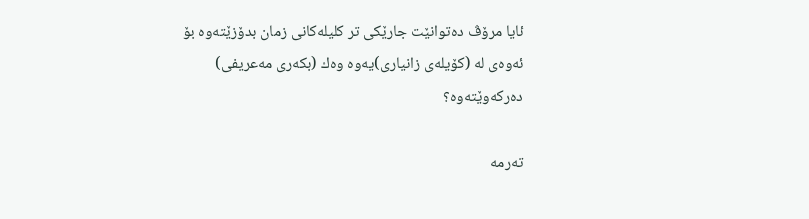ئایا مرۆڤ دەتوانێت جارێکی تر کلیلەکانی زمان بدۆزێتەوە بۆ ئەوەی لە (کۆیلەی زانیاری)یەوە وەك (بکەری مەعریفی) دەركەوێتەوە؟

تەرمە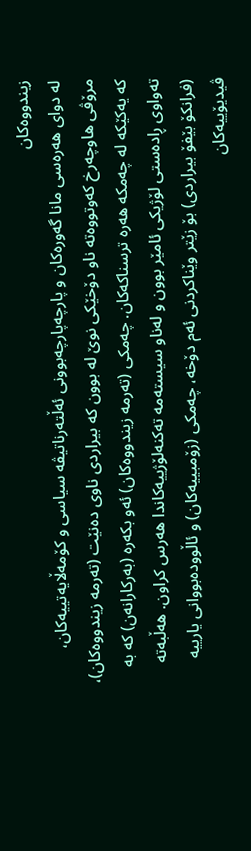زیندووەکان
لە دوای هەرەسی مانا گەورەکان و پارچەپارچەبوونی ئەڵتەرناتیڤە سیاسی و کۆمەڵایەتییەکان، مرۆڤی هاوچەرخ کەوتووەتە ناو دۆخێکی نوێ لە بوون کە بیراردی ناوی دەنێت (تەرمە زیندووەکان)، كە یەکێکە لە چەمکە هەرە ترسناکەکان. چەمکی (تەرمە زیندووەکان) ئەو بکەرە (بەرکارانەن) کە بە تەواوی ڕادەستی لۆژیکی ئامێر بوون و لەناو سیستەمە تەکنەلۆژییەکاندا هەرس کراون. هەڵبەتە (فرانكۆ بێفۆ بیراردی) بۆ زێتر وێناکردنی ئەم دۆخە، چەمکی (زۆمبییەکان) و ئاڵوودەبووانی یارییە ڤیدیۆییەکان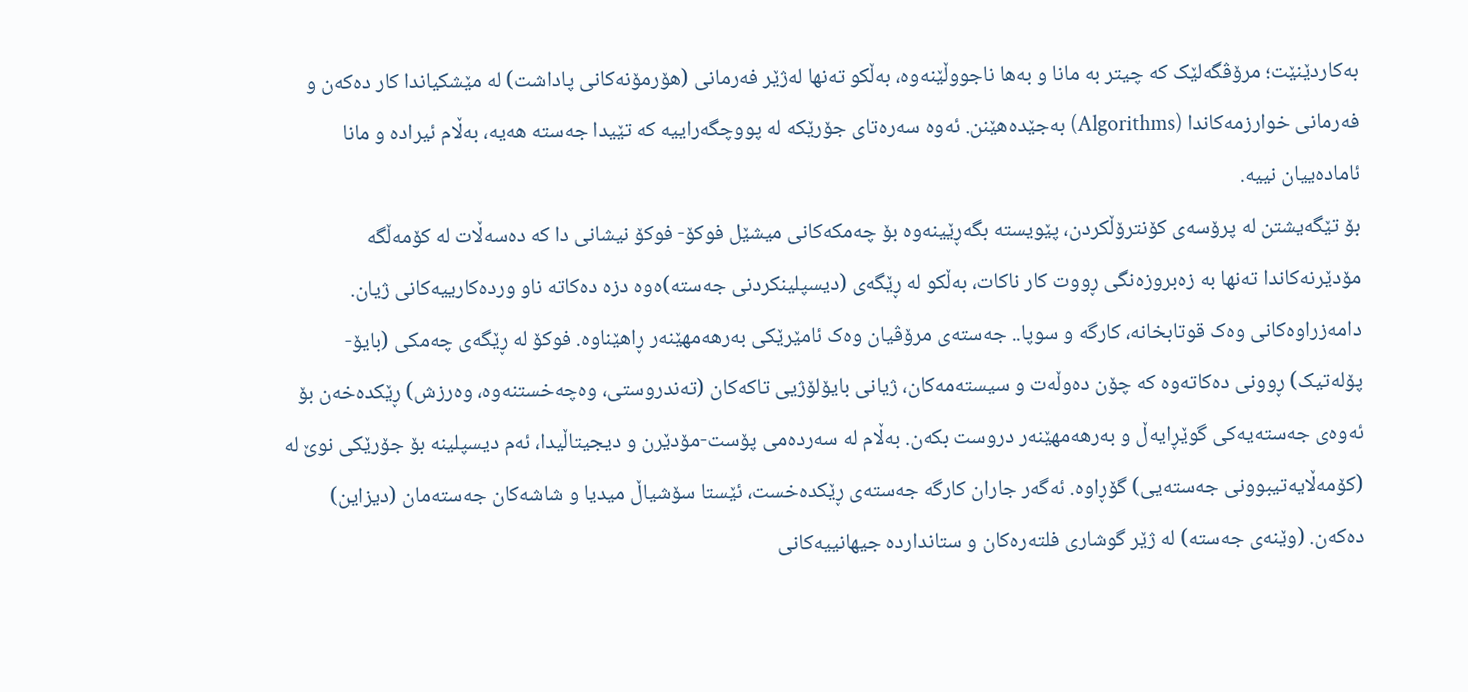بەکاردێنێت؛ مرۆڤگەلێک کە چیتر بە مانا و بەها ناجووڵێنەوە، بەڵکو تەنها لەژێر فەرمانی (هۆرمۆنەکانی پاداشت) لە مێشکیاندا کار دەکەن و فەرمانی خوارزمەکاندا (Algorithms) بەجێدەهێنن. ئەوە سەرەتای جۆرێکە لە پووچگەراییە کە تێیدا جەستە هەیە، بەڵام ئیرادە و مانا ئامادەییان نییە.
بۆ تێگەیشتن لە پرۆسەی کۆنترۆڵکردن، پێویستە بگەڕێینەوە بۆ چەمکەکانی میشێل فوکۆ- فوکۆ نیشانی دا کە دەسەڵات لە کۆمەڵگە مۆدێرنەکاندا تەنها بە زەبروزەنگی ڕووت کار ناکات، بەڵکو لە ڕێگەی (دیسپلینکردنی جەستە)ەوە دزە دەکاتە ناو وردەکارییەکانی ژیان. دامەزراوەکانی وەک قوتابخانە، کارگە و سوپا.. جەستەی مرۆڤیان وەک ئامێرێکی بەرهەمهێنەر ڕاهێناوە. فوکۆ لە ڕێگەی چەمکی (بایۆ-پۆلەتیک) ڕوونی دەکاتەوە کە چۆن دەوڵەت و سیستەمەکان، ژیانی بایۆلۆژیی تاکەکان (تەندروستی، وەچەخستنەوە، وەرزش) ڕێکدەخەن بۆ ئەوەی جەستەیەکی گوێڕایەڵ و بەرهەمهێنەر دروست بکەن. بەڵام لە سەردەمی پۆست-مۆدێرن و دیجیتاڵیدا، ئەم دیسپلینە بۆ جۆرێکی نوێ لە (کۆمەڵایەتیبوونی جەستەیی) گۆڕاوە. ئەگەر جاران کارگە جەستەی ڕێکدەخست، ئێستا سۆشیاڵ میدیا و شاشەکان جەستەمان (دیزاین) دەکەن. (وێنەی جەستە) لە ژێر گوشاری فلتەرەکان و ستانداردە جیهانییەکانی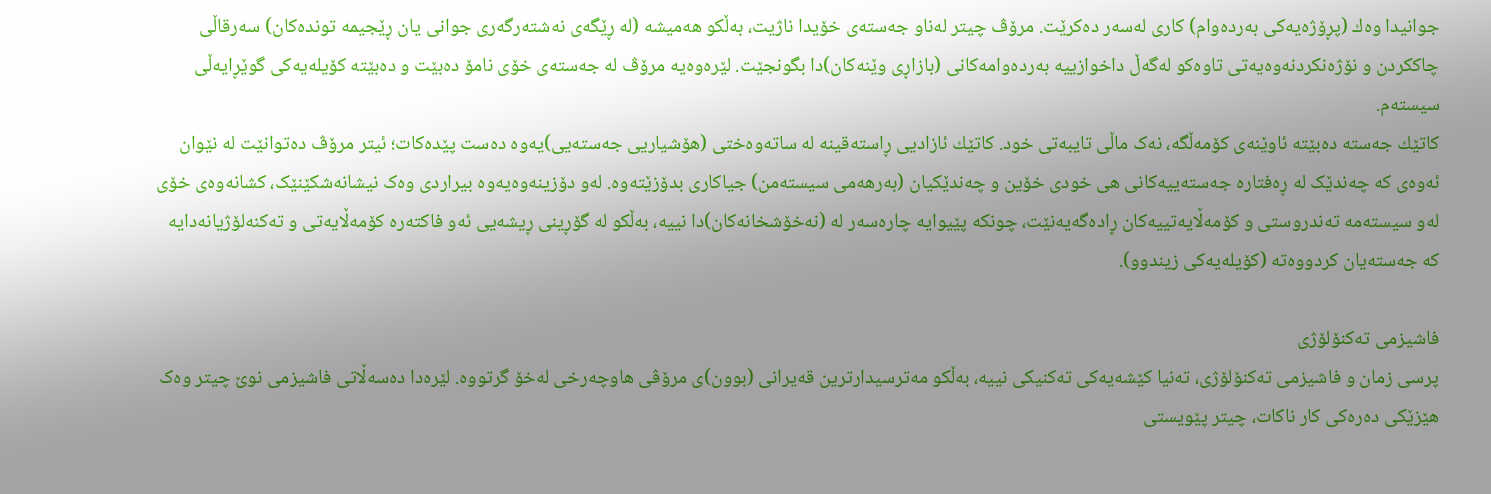جوانیدا وەك (پڕۆژەیەکی بەردەوام) كاری لەسەر دەكرێت. مرۆڤ چیتر لەناو جەستەی خۆیدا ناژیت، بەڵکو هەمیشە (لە ڕێگەی نەشتەرگەری جوانی یان ڕێجیمە توندەکان) سەرقاڵی چاککردن و نۆژەنکردنەوەیەتی تاوەکو لەگەڵ داخوازییە بەردەوامەکانی (بازاڕی وێنەکان)دا بگونجێت. لێرەوەیە مرۆڤ لە جەستەی خۆی نامۆ دەبێت و دەبێتە کۆیلەیەکی گوێڕایەڵی سیستەم.
كاتێك جەستە دەبێتە ئاوێنەی کۆمەڵگە، نەک ماڵی تایبەتی خود. كاتێك ئازادیی ڕاستەقینە لە ساتەوەختی (هۆشیاریی جەستەیی)یەوە دەست پێدەکات؛ ئیتر مرۆڤ دەتوانێت لە نێوان ئەوەی کە چەندێک لە ڕەفتارە جەستەییەکانی هی خودی خۆین و چەندێکیان (بەرهەمی سیستەمن) جیاکاری بدۆزێتەوە. لەو دۆزینەوەیەوە بیراردی وەک نیشانەشکێنێک، کشانەوەی خۆی لەو سیستەمە تەندروستی و کۆمەڵایەتییەكان ڕادەگەیەنێت، چونکە پێیوایە چارەسەر لە (نەخۆشخانەکان)دا نییە، بەڵکو لە گۆڕینی ڕیشەیی ئەو فاکتەرە کۆمەڵایەتی و تەکنەلۆژیانەدایە کە جەستەیان کردووەتە (کۆیلەیەکی زیندوو).

فاشیزمی تەکنۆلۆژی
پرسی زمان و فاشیزمی تەکنۆلۆژی، تەنیا کێشەیەکی تەکنیکی نییە، بەڵکو مەترسیدارترین قەیرانی (بوون)ی مرۆڤی هاوچەرخی لەخۆ گرتووە. لێرەدا دەسەڵاتی فاشیزمی نوێ چیتر وەک هێزێکی دەرەکی کار ناکات، چیتر پێویستی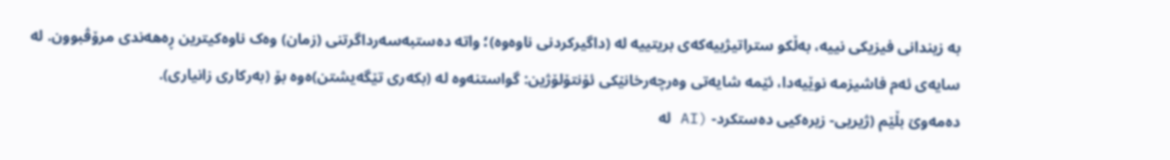بە زیندانی فیزیکی نییە، بەڵکو ستراتیژییەکەی بریتییە لە (داگیرکردنی ناوەوە)؛ واتە دەستبەسەرداگرتنی (زمان) وەک ناوەکیترین ڕەهەندی مرۆڤبوون. لە سایەی ئەم فاشیزمە نوێیەدا، ئێمە شایەتی وەرچەرخانێکی ئۆنتۆلۆژین: گواستنەوە لە (بکەری تێگەیشتن)ەوە بۆ (بەرکاری زانیاری).
دەمەوێ بڵێم (ژیریی- زیرەكیی دەستکرد- (AI لە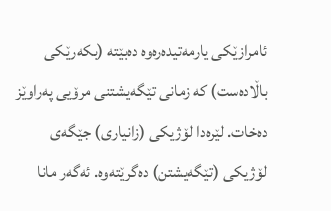ئامرازێکی یارمەتیدەرەوە دەبێتە (بکەرێکی باڵادەست) کە زمانی تێگەیشتنی مرۆیی پەراوێز دەخات. لێرەدا لۆژیکی (زانیاری) جێگەی لۆژیکی (تێگەیشتن) دەگرێتەوە. ئەگەر مانا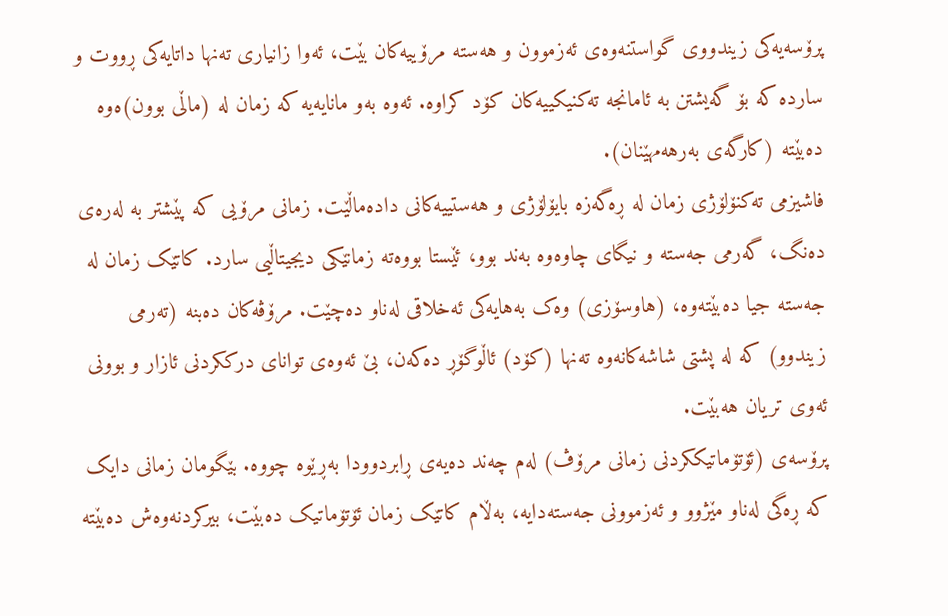پرۆسەیەکی زیندووی گواستنەوەی ئەزموون و هەستە مرۆییەکان بێت، ئەوا زانیاری تەنها داتایەکی ڕووت و ساردە کە بۆ گەیشتن بە ئامانجە تەکنیکییەکان کۆد کراوە. ئەوە بەو مانایەیە کە زمان لە (ماڵی بوون)ەوە دەبێتە (کارگەی بەرهەمهێنان).
فاشیزمی تەکنۆلۆژی زمان لە ڕەگەزە بایۆلۆژی و هەستییەکانی دادەماڵێت. زمانی مرۆیی کە پێشتر بە لەرەی دەنگ، گەرمی جەستە و نیگای چاوەوە بەند بوو، ئێستا بووەتە زمانێکی دیجیتاڵیی سارد. کاتێک زمان لە جەستە جیا دەبێتەوە، (هاوسۆزی) وەک بەهایەکی ئەخلاقی لەناو دەچێت. مرۆڤەکان دەبنە (تەرمی زیندوو) کە لە پشتی شاشەکانەوە تەنها (کۆد) ئاڵوگۆڕ دەکەن، بێ ئەوەی توانای درککردنی ئازار و بوونی ئەوی تریان هەبێت.
پرۆسەی (ئۆتۆماتیککردنی زمانی مرۆڤ) لەم چەند دەیەی ڕابردوودا بەڕێوە چووە. بێگومان زمانی دایک کە ڕەگی لەناو مێژوو و ئەزموونی جەستەدایە، بەڵام کاتێک زمان ئۆتۆماتیک دەبێت، بیرکردنەوەش دەبێتە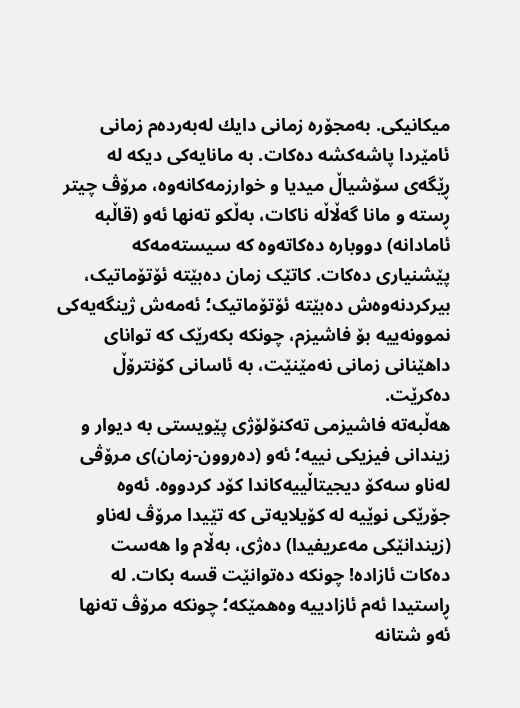میکانیکی. بەمجۆرە زمانی دایك لەبەردەم زمانی ئامێردا پاشەکشە دەکات. بە مانایەكی دیكە لە ڕێگەی سۆشیاڵ میدیا و خوارزمەکانەوە، مرۆڤ چیتر ڕستە و مانا گەڵاڵە ناکات، بەڵکو تەنها ئەو (قاڵبە ئامادانە) دووبارە دەکاتەوە کە سیستەمەکە پێشنیاری دەکات. کاتێک زمان دەبێتە ئۆتۆماتیک، بیرکردنەوەش دەبێتە ئۆتۆماتیک؛ ئەمەش ژینگەیەکی نموونەییە بۆ فاشیزم، چونکە بکەرێک کە توانای داهێنانی زمانی نەمێنێت، بە ئاسانی کۆنترۆڵ دەکرێت.
هەڵبەتە فاشیزمی تەکنۆلۆژی پێویستی بە دیوار و زیندانی فیزیکی نییە؛ ئەو (دەروون-زمان)ی مرۆڤی لەناو سەکۆ دیجیتاڵییەکاندا کۆد کردووە. ئەوە جۆرێکی نوێیە لە کۆیلایەتی کە تێیدا مرۆڤ لەناو (زیندانێکی مەعریفیدا) دەژی، بەڵام وا هەست دەکات ئازادە! چونکە دەتوانێت قسە بکات. لە ڕاستیدا ئەم ئازادییە وەهمێکە؛ چونکە مرۆڤ تەنها ئەو شتانە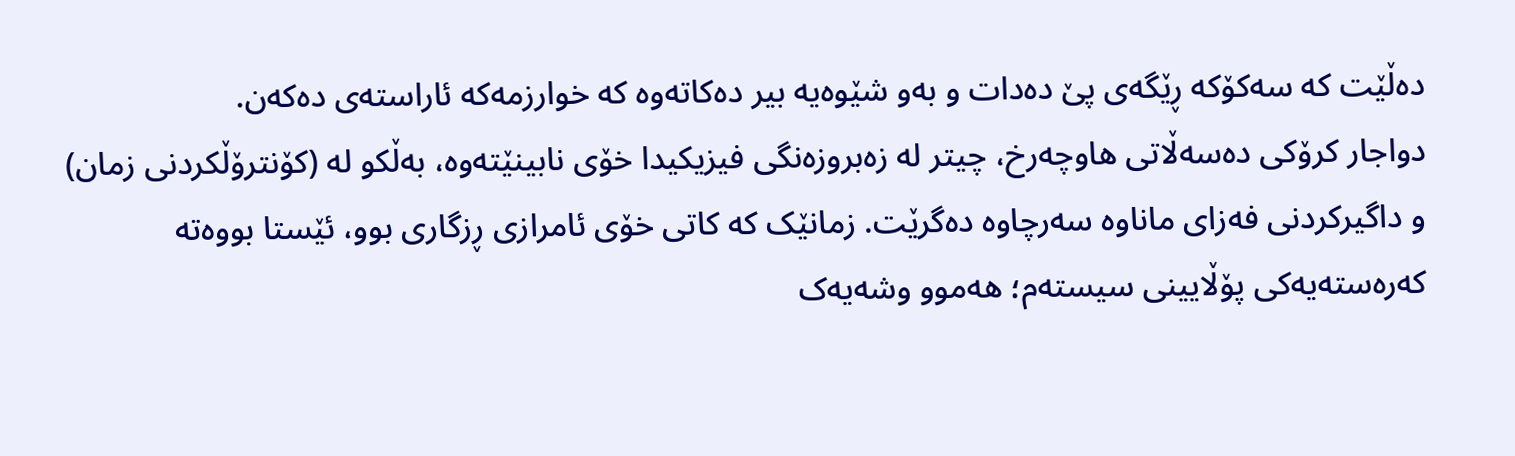دەڵێت کە سەکۆکە ڕێگەی پێ دەدات و بەو شێوەیە بیر دەکاتەوە کە خوارزمەکە ئاراستەی دەکەن.
دواجار کرۆکی دەسەڵاتی هاوچەرخ، چیتر لە زەبروزەنگی فیزیکیدا خۆی نابینێتەوە، بەڵکو لە (کۆنترۆڵکردنی زمان) و داگیرکردنی فەزای ماناوە سەرچاوە دەگرێت. زمانێک کە کاتی خۆی ئامرازی ڕزگاری بوو، ئێستا بووەتە کەرەستەیەکی پۆڵایینی سیستەم؛ هەموو وشەیەک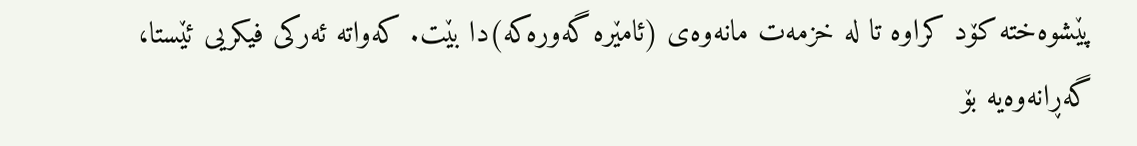پێشوەختە کۆد کراوە تا لە خزمەت مانەوەی (ئامێرە گەورەکە)دا بێت. كەواتە ئەرکی فیکریی ئێستا، گەڕانەوەیە بۆ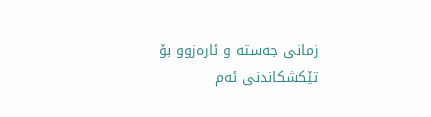زمانی جەستە و ئارەزوو بۆ تێکشکاندنی ئەم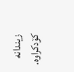زیندانە کۆدکراوە.